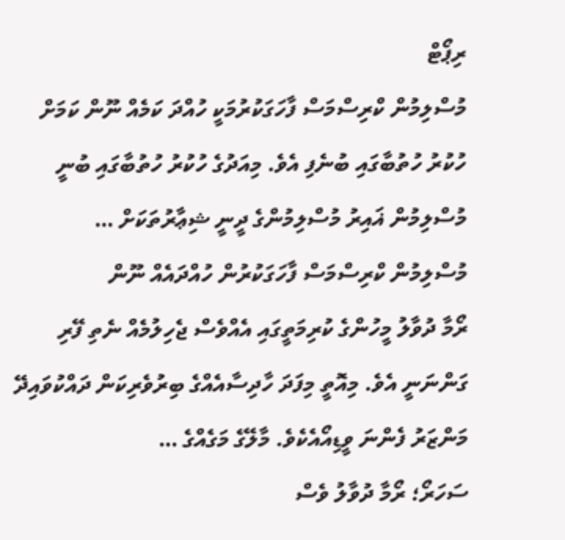ރިޕޯޓް
މުސްލިމުން ކްރިސްމަސް ފާހަގަކުރުމަކީ ހުއްދަ ކަމެއް ނޫން ކަމަށް ހުކުރު ހުތުބާގައި ބުނެފި އެވެ. މިއަދުގެ ހުކުރު ހުތުބާގައި ބުނީ މުސްލިމުން ޣައިރު މުސްލިމުންގެ ދީނީ ޝިޢާރުތަކަށް …
މުސްލިމުން ކްރިސްމަސް ފާހަގަކުރުން ހުއްދައެއް ނޫން
ރޯމާ ދުވާލު މީހުންގެ ކުރިމަތީގައި އެއްވެސް ޖެހިލުމެއް ނެތި ފޭރި ގަންނަނީ އެވެ. މިއޮތީ މިފަދަ ހާދިސާއެއްގެ ބިރުވެރިކަން ދައްކުވައިދޭ މަންޒަރު ފެންނަ ވީޑިއޯއެކެވެ. މާލޭގެ މަގެއްގެ …
ސަހަރޯ؛ ރޯމާ ދުވާލު ވެސް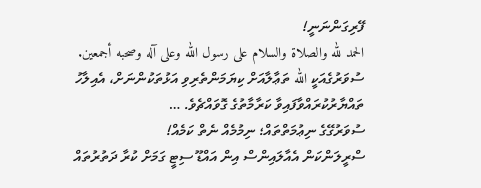ފޭރިގަންނަނީ!
الحمد لله والصلاة والسلام على رسول الله وعلى آله وصحبه أجمعين. ސުވަރުގެއަކީ الله ތަޢާލާއަށް ކިޔަމަންތެރިވި އަޅުތަކުންނަށް، އެއިލާހު ތައްޔާރުކުރައްވާފައިވާ ކަރާމާތުގެ ގޮވައްޗެވެ. …
ސުވަރުގޭގެ ނިޢުމަތްތައް؛ ނިމުމެއް ނެތް ކަމެއް!
ސްރީލަންކަން އެއާލައިންސް އިން އައްޑޫ ސިޓީ ގަމަށް ކުރާ ދަތުރުތައް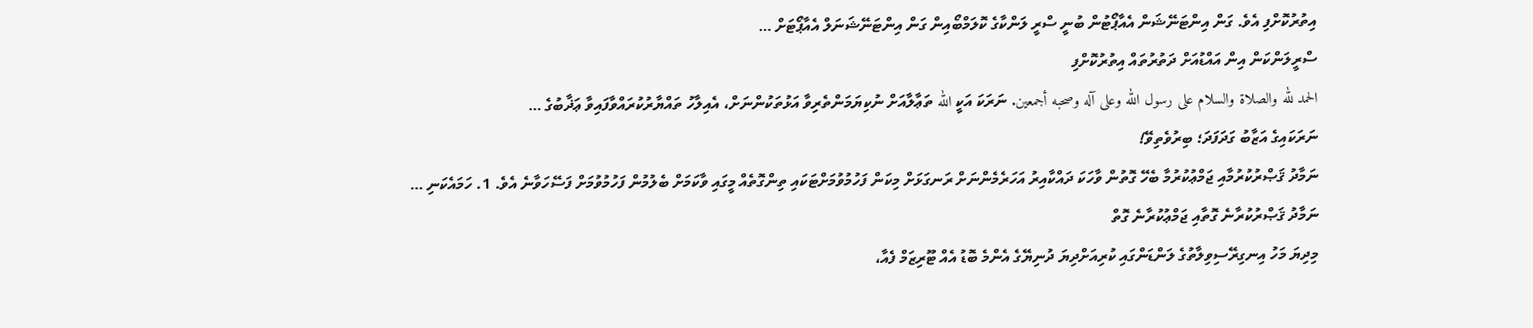އިތުރުކޮށްފި އެވެ. ގަން އިންޓަނޭޝަން އެއާޕޯޓުން ބުނީ ސްރީ ލަންކާގެ ކޮލަމްބޯއިން ގަން އިންޓަނޭޝަނަލް އެއާޕޯޓަށް …
ސްރީލަންކަން އިން އައްޑުއަށް ދަތުރުތައް އިތުރުކޮށްފި
الحمد لله والصلاة والسلام على رسول الله وعلى آله وصحبه أجمعين. ނަރަކަ އަކީ الله ތަޢާލާއަށް ނުކިޔަމަންތެރިވާ އަޅުތަކުންނަށް، އެއިލާހު ތައްޔާރުކުރައްވާފައިވާ ޢަޛާބުގެ …
ނަރަކައިގެ އަޒާބު ގަދަފަދަ؛ ބިރުވެތިވޭ!
ނަމާދު ޤަޞްރުކުރުމާއި ޖަމްޢުކުރުމާ ބެހޭ ގޮތުން ވާހަކަ ދައްކާއިރު އަހަރެމެންނަށް ރަނގަޅަށް މިކަން ފަހުމުވުމަށްޓަކައި ތިންގޮތެއް މީގައި ވާކަމަށް ބެލުމުން ފަހުމުވުމަށް ފަސޭހަވާނެ އެވެ. 1. ހަމައެކަނި …
ނަމާދު ޤަޞްރުކުރާނެ ގޮތާއި ޖަމްޢުކުރާނެ ގޮތް
މިދިޔަ މަހު އިނގިރޭސިވިލާތުގެ ލަންޑަންގައި ކުރިއަށްދިޔަ ދުނިޔޭގެ އެންމެ ބޮޑު އެއް ޓޫރިޒަމް ފެއާ،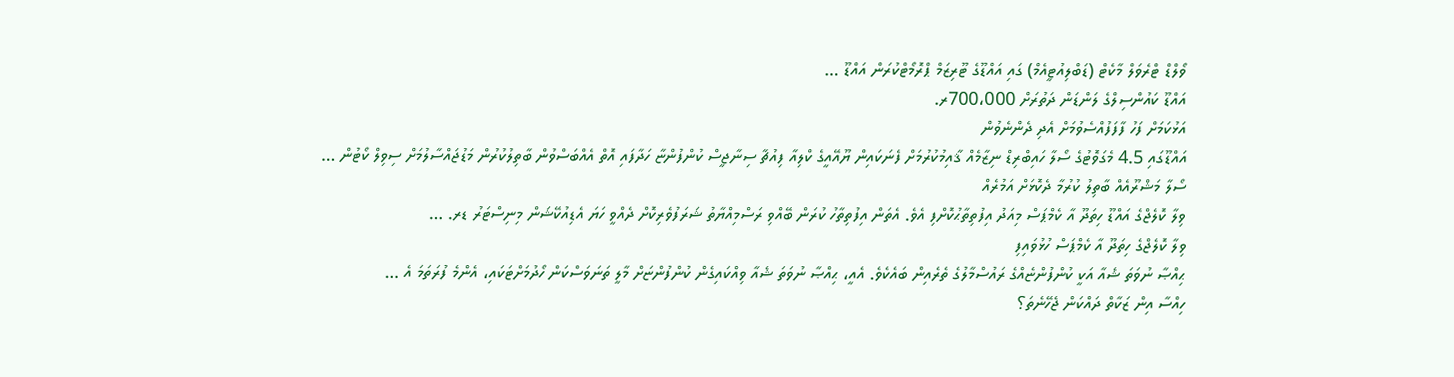ވޯލްޑް ޓްރެވަލް މާކެޓް (ޑަބްލިއުޓީއެމް) ގައި އައްޑޫގެ ޓޫރިޒަމް ޕްރޮމޯޓްކުރަން އައްޑޫ …
އައްޑޫ ކައުންސިލްގެ ލަންޑަން ދަތުރަށް 700،000ރ.
އަޅުކަމަށް ފަހު ފާފަފުއްސެވުމަށް އެދި ދެންނެވުން
އައްޑޫގައި 4.5 މެގަވޮޓުގެ ސޯލާ ހައިބްރިޑް ނިޒާމެއް ޤާއިމުކުރުމަށް ފެނަކައިން ޔޫއޭއީގެ ކްލިއާ ފިއުޗާ ސިނާޖީސް ކުންފުންޏާ ހަދާފައި އޮތް އެއްބަސްވުން ބާތިލުކުރުން މަޑުޖައްސާލުމަށް ސިވިލް ކޯޓުން …
ސޯލާ މަޝްރޫއެއް ބާތިލު ކުރުމާ ދެކޮޅަށް އަމުރެއް
ވިލާ ކޮލެޖްގެ އައްޑޫ ހިތަދޫ އާ ކެމްޕަސް މިއަދު އިފުތިތާޙުކޮށްފި އެވެ. އެތަން އިފުތިތާހު ކުރަން ބޭއްވި ރަސްމިއްޔާތު ޝަރަފުވެރިކޮށް ދެއްވީ ހަޔަ އެޑިއުކޭޝަން މިނިސްޓަރު ޑރ. …
ވިލާ ކޮލެޖްގެ ހިތަދޫ އާ ކެމްޕަސް ހުޅުވައިފި
ޙިއްޞާ ނުވަތަ ޝެއާ އަކީ ކުންފުންޏެއްގެ ރައުސްމާލުގެ ތެރެއިން ބައެކެވެ. އެއީ، ޙިއްޞާ ނުވަތަ ޝެއާ ވިއްކައިގެން ކުންފުންޏަށް މާލީ ތަނަވަސްކަން ހޯދުމަށްޓަކައި، އެންމެ ފުރަތަމަ އެ …
ހިއްސާ އިން ޒަކާތް ދައްކަން ޖެހޭނެތަ؟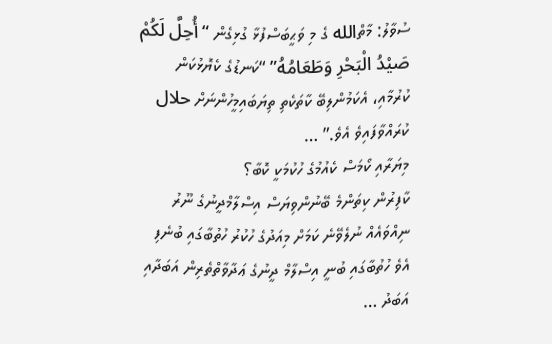ސުވާލު: މާތްالله ގެ މި ވަޙީބަސްފުޅާ ގުޅިގެން “أُحِلَّ لَكُمْ صَيْدُ الْبَحْرِ وَطَعَامُهُ” “ކަނޑުގެ ކެޔޮޅުކަން ކުރުމާއި، އެކަމުންލިބޭ ކާތަކެތި ތިޔަބައިމީހުންނަށް حلال ކުރައްވާފައިވެ އެވެ.” …
މިޔަރާއި ކޯމަސް ކެއުމުގެ ހުކުމަކީ ކޮބާ؟
ކާފިރުން ކިތަންމެ ބޭނުންވިޔަސް އިސްލާމްދީނުގެ ނޫރު ނިއްވައެއް ނުލެވޭނެ ކަމަށް މިއަދުގެ ހުކުރު ހުތުބާގައި ބުނެފި އެވެ ހުތުބާގައި ބުނީ އިސްލާމް ދީނުގެ ޢަދާވާތްތެރިން އަބަދާއި އަބަދު …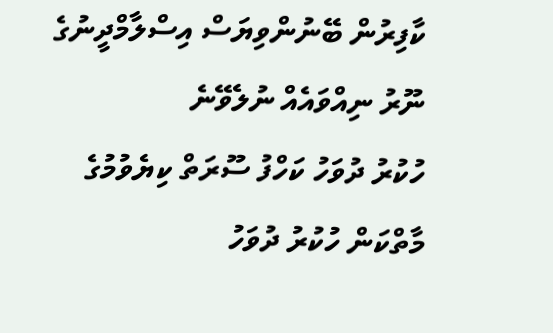ކާފިރުން ބޭނުންވިޔަސް އިސްލާމްދީނުގެ ނޫރު ނިއްވައެއް ނުލެވޭނެ
ހުކުރު ދުވަހު ކަހްފު ސޫރަތް ކިޔެވުމުގެ މާތްކަން ހުކުރު ދުވަހު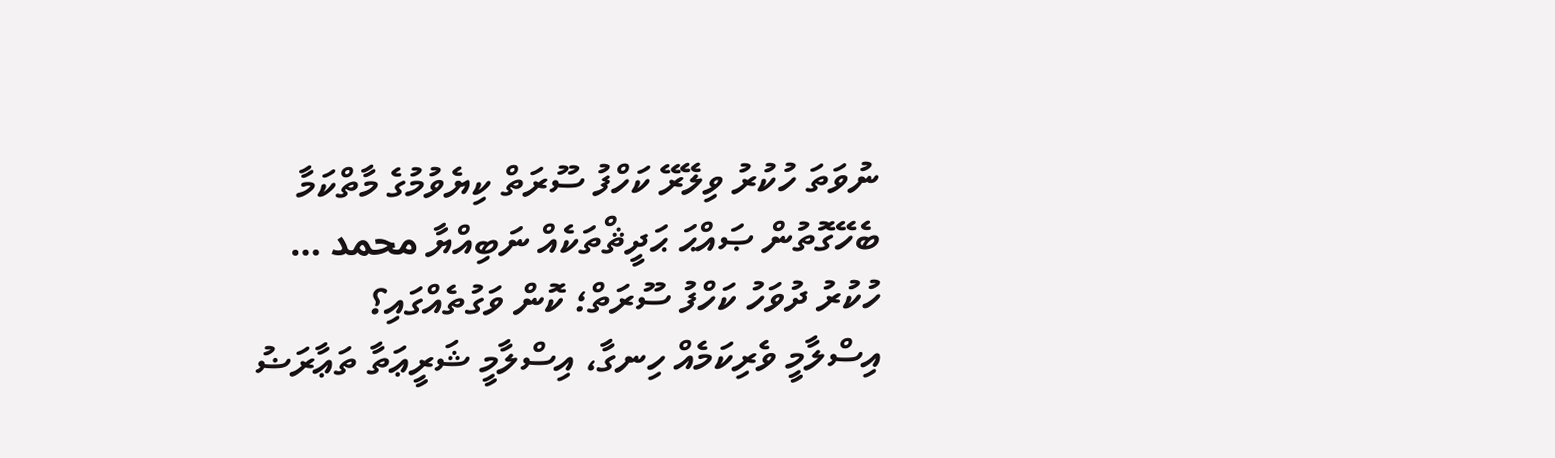ނުވަތަ ހުކުރު ވިލޭރޭ ކަހްފު ސޫރަތް ކިޔެވުމުގެ މާތްކަމާ ބެހޭގޮތުން ޞައްޙަ ޙަދީޘްތަކެއް ނަބިއްޔާ محمد …
ހުކުރު ދުވަހު ކަހްފު ސޫރަތް؛ ކޮން ވަގުތެއްގައި؟
އިސްލާމީ ވެރިކަމެއް ހިނގާ، އިސްލާމީ ޝަރީޢަތާ ތަޢާރަޟު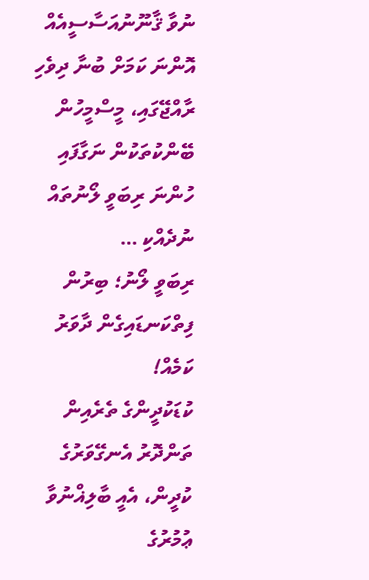ނުވާ ޤާނޫނުއަސާސީއެއް އޮންނަ ކަމަށް ބުނާ ދިވެހި ރާއްޖޭގައި، މީސްމީހުން ބޭންކުތަކުން ނަގާފައި ހުންނަ ރިބަވީ ލޯނުތައް ނުދެއްކި …
ރިބަވީ ލޯނު؛ ބިރުން ފިތްކަނޑައިގެން ދާވަރު ކަމެއް!
ކުޑަކުދީންގެ ތެރެއިން ތަންދޮރު އެނގޭވަރުގެ ކުދީން، އެއީ ބާލިޣްނުވާ ޢުމުރުގެ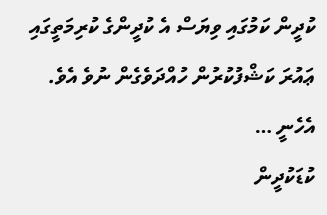ކުދީން ކަމުގައި ވިޔަސް އެ ކުދީންގެ ކުރިމަތީގައި ޢައުރަ ކަޝްފުކުރުން ހުއްދަވެގެން ނުވެ އެވެ. އެހެނީ …
ކުޑަކުދީން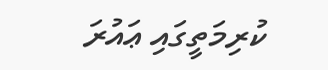ކުރިމަތީގައި ޢައުރަ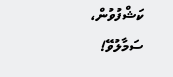ކަޝްފުވުން، ސަމާލުވޭ!